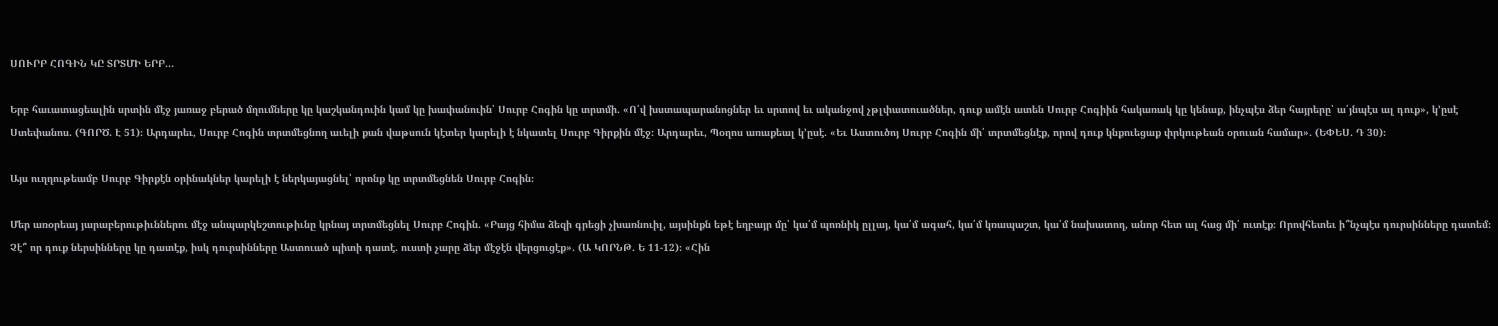ՍՈՒՐԲ ՀՈԳԻՆ ԿԸ ՏՐՏՄԻ ԵՐԲ…

Երբ հաւատացեալին սրտին մէջ յառաջ բերած մղումները կը կաշկանդուին կամ կը խափանուին՝ Սուրբ Հոգին կը տրտմի. «Ո՛վ խստապարանոցներ եւ սրտով եւ ականջով չթլփատուածներ, դուք ամէն ատեն Սուրբ Հոգիին հակառակ կը կենաք, ինչպէս ձեր հայրերը՝ ա՛յնպէս ալ դուք», կ՚ըսէ Ստեփանոս. (ԳՈՐԾ. Է 51)։ Արդարեւ, Սուրբ Հոգին տրտմեցնող աւելի քան վաթսուն կէտեր կարելի է նկատել Սուրբ Գիրքին մէջ։ Արդարեւ, Պօղոս առաքեալ կ՚ըսէ. «Եւ Աստուծոյ Սուրբ Հոգին մի՛ տրտմեցնէք, որով դուք կնքուեցաք փրկութեան օրուան համար». (ԵՓԵՍ. Դ 30)։

Այս ուղղութեամբ Սուրբ Գիրքէն օրինակներ կարելի է ներկայացնել՝ որոնք կը տրտմեցնեն Սուրբ Հոգին։

Մեր առօրեայ յարաբերութիւններու մէջ անպարկեշտութիւնը կրնայ տրտմեցնել Սուրբ Հոգին. «Բայց հիմա ձեզի գրեցի չխառնուիլ, այսինքն եթէ եղբայր մը՝ կա՛մ պոռնիկ ըլլայ, կա՛մ ագահ, կա՛մ կռապաշտ, կա՛մ նախատող, անոր հետ ալ հաց մի՛ ուտէք։ Որովհետեւ ի՞նչպէս դուրսինները դատեմ։ Չէ՞ որ դուք ներսինները կը դատէք, իսկ դուրսինները Աստուած պիտի դատէ. ուստի չարը ձեր մէջէն վերցուցէք». (Ա ԿՈՐՆԹ. Ե 11-12)։ «Հին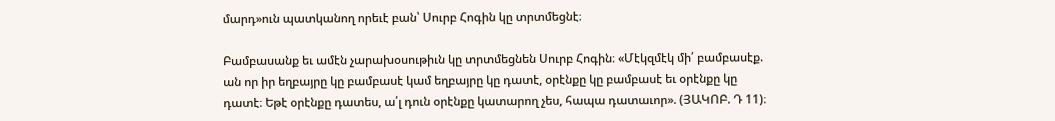մարդ»ուն պատկանող որեւէ բան՝ Սուրբ Հոգին կը տրտմեցնէ։

Բամբասանք եւ ամէն չարախօսութիւն կը տրտմեցնեն Սուրբ Հոգին։ «Մէկզմէկ մի՛ բամբասէք. ան որ իր եղբայրը կը բամբասէ կամ եղբայրը կը դատէ, օրէնքը կը բամբասէ եւ օրէնքը կը դատէ։ Եթէ օրէնքը դատես, ա՛լ դուն օրէնքը կատարող չես, հապա դատաւոր». (ՅԱԿՈԲ. Դ 11)։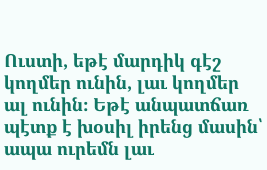Ուստի, եթէ մարդիկ գէշ կողմեր ունին, լաւ կողմեր ալ ունին։ Եթէ անպատճառ պէտք է խօսիլ իրենց մասին՝ ապա ուրեմն լաւ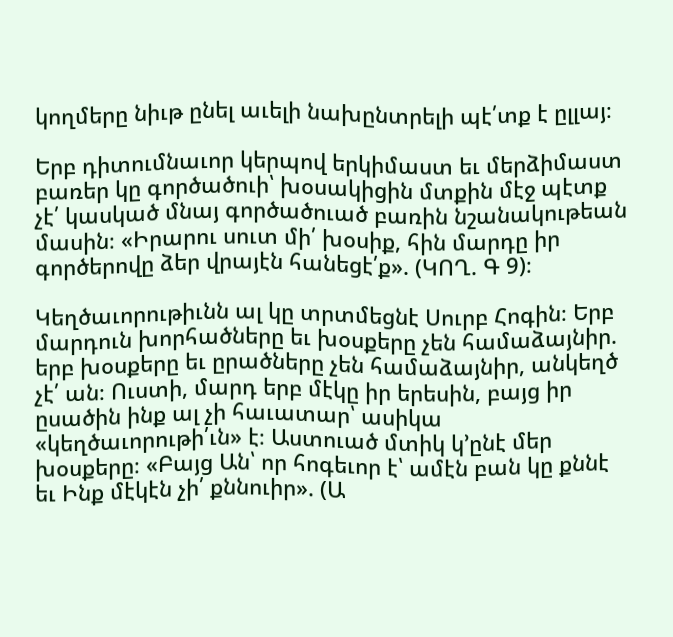կողմերը նիւթ ընել աւելի նախընտրելի պէ՛տք է ըլլայ։

Երբ դիտումնաւոր կերպով երկիմաստ եւ մերձիմաստ բառեր կը գործածուի՝ խօսակիցին մտքին մէջ պէտք չէ՛ կասկած մնայ գործածուած բառին նշանակութեան մասին։ «Իրարու սուտ մի՛ խօսիք, հին մարդը իր գործերովը ձեր վրայէն հանեցէ՛ք». (ԿՈՂ. Գ 9)։

Կեղծաւորութիւնն ալ կը տրտմեցնէ Սուրբ Հոգին։ Երբ մարդուն խորհածները եւ խօսքերը չեն համաձայնիր. երբ խօսքերը եւ ըրածները չեն համաձայնիր, անկեղծ չէ՛ ան։ Ուստի, մարդ երբ մէկը իր երեսին, բայց իր ըսածին ինք ալ չի հաւատար՝ ասիկա «կեղծաւորութի՛ւն» է։ Աստուած մտիկ կ՚ընէ մեր խօսքերը։ «Բայց Ան՝ որ հոգեւոր է՝ ամէն բան կը քննէ եւ Ինք մէկէն չի՛ քննուիր». (Ա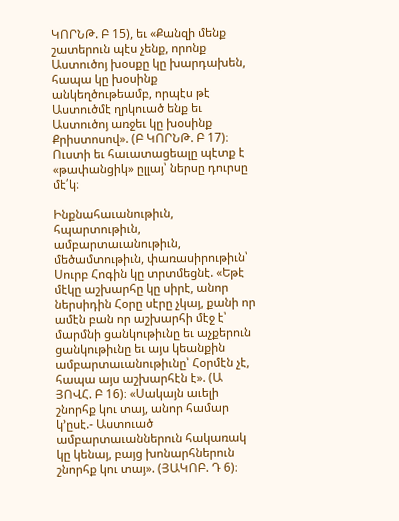ԿՈՐՆԹ. Բ 15), եւ «Քանզի մենք շատերուն պէս չենք, որոնք Աստուծոյ խօսքը կը խարդախեն, հապա կը խօսինք անկեղծութեամբ, որպէս թէ Աստուծմէ ղրկուած ենք եւ Աստուծոյ առջեւ կը խօսինք Քրիստոսով». (Բ ԿՈՐՆԹ. Բ 17)։ Ուստի եւ հաւատացեալը պէտք է «թափանցիկ» ըլլայ՝ ներսը դուրսը մէ՛կ։

Ինքնահաւանութիւն, հպարտութիւն, ամբարտաւանութիւն, մեծամտութիւն, փառասիրութիւն՝ Սուրբ Հոգին կը տրտմեցնէ. «Եթէ մէկը աշխարհը կը սիրէ, անոր ներսիդին Հօրը սէրը չկայ, քանի որ ամէն բան որ աշխարհի մէջ է՝ մարմնի ցանկութիւնը եւ աչքերուն ցանկութիւնը եւ այս կեանքին ամբարտաւանութիւնը՝ Հօրմէն չէ, հապա այս աշխարհէն է». (Ա ՅՈՎՀ. Բ 16)։ «Սակայն աւելի շնորհք կու տայ, անոր համար կ՚ըսէ.- Աստուած ամբարտաւաններուն հակառակ կը կենայ, բայց խոնարհներուն շնորհք կու տայ». (ՅԱԿՈԲ. Դ 6)։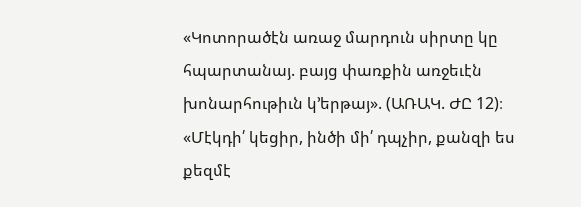«Կոտորածէն առաջ մարդուն սիրտը կը հպարտանայ. բայց փառքին առջեւէն խոնարհութիւն կ՚երթայ». (ԱՌԱԿ. ԺԸ 12)։ «Մէկդի՛ կեցիր, ինծի մի՛ դպչիր, քանզի ես քեզմէ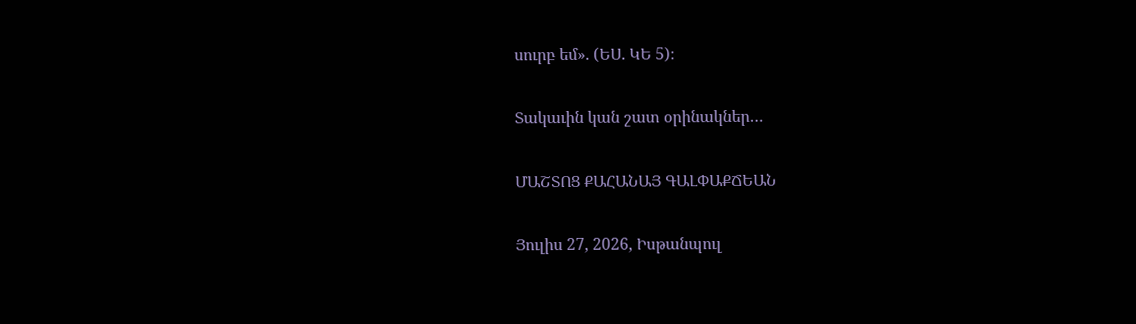սուրբ եմ». (ԵՍ. ԿԵ 5)։

Տակաւին կան շատ օրինակներ…

ՄԱՇՏՈՑ ՔԱՀԱՆԱՅ ԳԱԼՓԱՔՃԵԱՆ

Յուլիս 27, 2026, Իսթանպուլ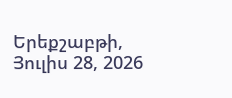Երեքշաբթի, Յուլիս 28, 2026